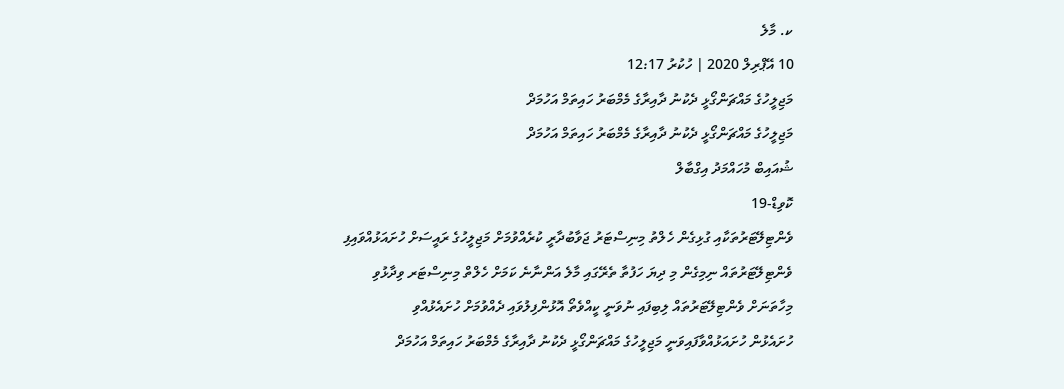ކ. މާލެ
10 އޭޕްރިލް 2020 | ހުކުރު 12:17
މަޖިލީހުގެ މައްޗަންގޯޅީ ދެކުނު ދާއިރާގެ މެމްބަރު ހައިތަމް އަހުމަދް
މަޖިލީހުގެ މައްޗަންގޯޅީ ދެކުނު ދާއިރާގެ މެމްބަރު ހައިތަމް އަހުމަދް
ޝުއައިބް މުހައްމަދު އިގްބާލް
ކޮވިޑް-19
ވެންޓިލޭޓަރުތަކާއި ގުޅިގެން ހެލްތު މިނިސްޓަރު ޖަވާބުދާރީ ކުރެއްވުމަށް މަޖިލީހުގެ ރައީސަށް ހުށައަޅުއްވައިފި
ވެންޓިލޭޓަރުތައް ނިމިގެން މި ދިޔަ ހަފުތާ ތެރޭގައި މާލެ އަންނާނެ ކަމަށް ހެލްތް މިނިސްޓަރ ވިދާޅުވި
މިހާތަނަށް ވެންޓިލޭޓަރުތައް ލިބިފައި ނުވަނީ ކީއްވެތޯ އޮޅުންފިލުވައި ދެއްވުމަށް ހުށައެޅުއްވި
ހުށައެޅުން ހުށައަޅުއްވާފައިވަނީ މަޖިލީހުގެ މައްޗަންގޯޅީ ދެކުނު ދާއިރާގެ މެމްބަރު ހައިތަމް އަހުމަދް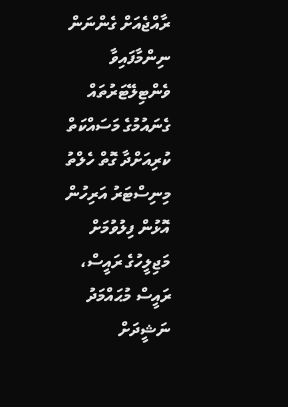ރާއްޖެއަށް ގެންނަން ނިންމާފައިވާ ވެންޓިލޭޓަރުތައް ގެނައުމުގެ މަސައްކަތް ކުރިއަށްދާ ގޮތް ހެލްތު މިނިސްޓަރު އަރިހުން އޮޅުން ފިލުވުމަށް މަޖިލީހުގެ ރައީސް، ރައީސް މުޙައްމަދު ނަޝީދަށް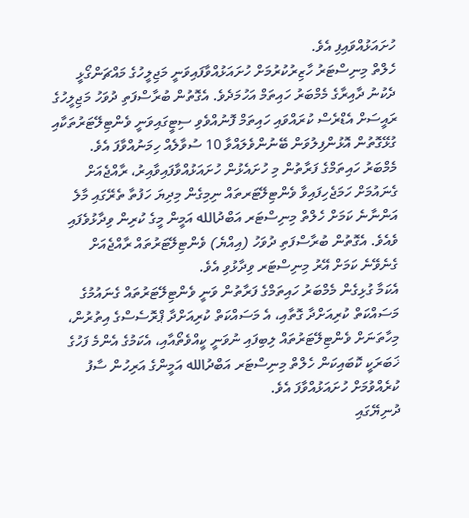ހުށައަޅުއްވައިފި އެވެ.
ހެލްތް މިނިސްޓަރު ހާޒިރުކުރުމަށް ހުށައަޅުއްވާފައިވަނީ މަޖިލީހުގެ މައްޗަންގޯޅީ ދެކުނު ދާއިރާގެ މެމްބަރު ހައިތަމް އަހުމަދެވެ. އެގޮތުން ބުރާސްފަތި ދުވަހު މަޖިލީހުގެ ރައީސަށް އެޑްރެސް ކުރައްވައި ހައިތަމް ފޮނުއްވެވި ސިޓީގައިވަނީ ވެންޓިލޭޓަރުތަކާއި ގުޅޭގޮތުން އޮޅުންފިލުވަން ބޭނުންވެލައްވާ 10 ސުވާލެއް ހިމަނުއްވާފަ އެވެ.
މެމްބަރު ހައިތަމްގެ ފަރާތުން މި ހުށައެޅުން ހުށައަޅުއްވާފައިވާއިރު، ރާއްޖެއަށް ގެނައުމަށް ހަމަޖެހިފައިވާ ވެންޓިލޭޓަރތައް ނިމިގެން މިދިޔަ ހަފުތާ ތެރޭގައި މާލެ އަންނާނެ ކަމަށް ހެލްތް މިނިސްޓަރ އަބްދުالله އަމީން މީގެ ކުރިން ވިދާޅުވެފައި ވެއެވެ. އެގޮތުން ބުރާސްފަތި ދުވަހު (އިއްޔެ) ވެންޓިލޭޓަރުތައް ރާއްޖެއަށް ގެނެވޭނެ ކަމަށް އޭރު މިނިސްޓަރ ވިދާޅުވި އެވެ.
އެކަމާ ގުޅިގެން މެމްބަރު ހައިތަމްގެ ފަރާތުން ވަނީ ވެންޓިލޭޓަރުތައް ގެނައުމުގެ މަސައްކަތް ކުރިއަށްދާ ގޮތާއި، އެ މަސައްކަތް ކުރިއަށްދާ ޕްރޮސެސްގެ އިތުރުން، މިހާތަނަށް ވެންޓިލޭޓަރުތައް ލިބިފައި ނުވަނީ ކީއްވެތޯއާއި، އެކަމުގެ އެންމެ ފަހުގެ ޚަބަރަކީ ކޮބައިކަން ހެލްތް މިނިސްޓަރ އަބްދުالله އަމީންގެ އަރިހުން ސާފު ކުރެއްވުމަށް ހުށައަޅުއްވާފަ އެވެ.
ދުނިޔޭގައި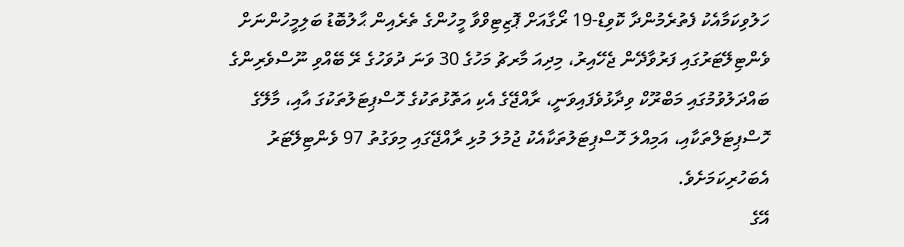ހަލުވިކަމާއެކު ފެތުރެމުންދާ ކޮވިޑް-19 ރޯގާއަށް ޕޮޒިޓިވްވާ މީހުންގެ ތެރެއިން ޙާލުބޮޑު ބަލިމީހުންނަށް ވެންޓިލޭޓަރުގައި ފަރުވާދޭން ޖެހޭއިރު، މިދިއަ މާރޗު މަހުގެ 30 ވަނަ ދުވަހުގެ ރޭ ބޭއްވި ނޫސްވެރިންގެ ބައްދަލުވުމުގައި މަބްރޫކް ވިދާޅުވެފައިވަނީ، ރާއްޖޭގެ އެކި އަތޮޅުތަކުގެ ހޮސްޕިޓަލުތަކުގަ އާއި، މާލޭގެ ހޮސްޕިޓަލްތަކާއި، އަމިއްލަ ހޮސްޕިޓަލުތަކާއެކު ޖުމުލަ މުޅި ރާއްޖޭގައި މިވަގުތު 97 ވެންޓިލޭޓަރު އެބަހުރިކަމަށެވެ.
އޭގެ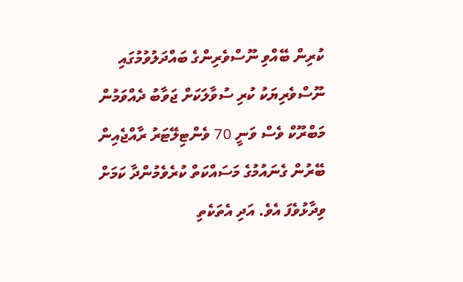ކުރިން ބޭއްވި ނޫސްވެރިންގެ ބައްދަލުވުމުގައި ނޫސްވެރިޔަކު ކުރި ސުވާލަކަށް ޖަވާބު ދެއްވަމުން މަބްރޫކް ވެސް ވަނީ 70 ވެންޓިލޭޓަރު ރާއްޖެއިން ބޭރުން ގެނައުމުގެ މަސައްކަތް ކުރެވެމުންދާ ކަމަށް ވިދާޅުވެފަ އެވެ. އަދި އެތަކެތި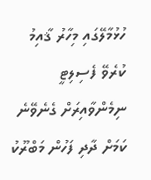ހުޅުމާލޭގައި މިހާރު ޤާއިމު ކުރެވޭ ފެސިލިޓީ ނިމެންވާއިރަށް ގެނެވޭނެ ކަމަށް ދާދި ފަހުން މަބްރޫކު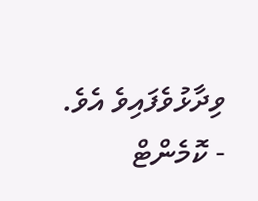ވިދާޅުވެފައިވެ އެވެ.
- ކޮމެންޓް